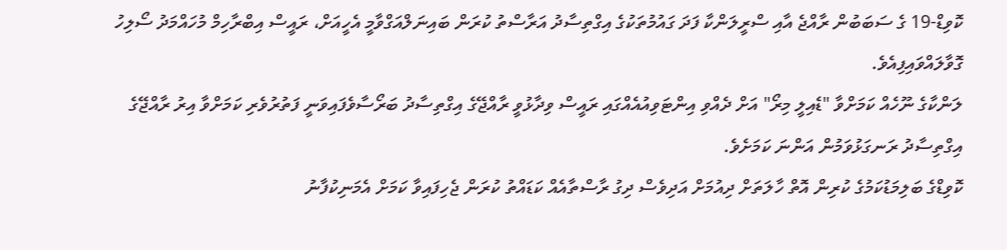ކޮވިޑް-19 ގެ ސަބަބުން ރާއްޖެ އާއި ސްރީލަންކާ ފަދަ ގައުމުތަކުގެ އިގްތިސާދު އަރާސްތު ކުރަން ބައިނަލްއަގްވާމީ އެހީއަށް، ރައީސް އިބްރާހިމް މުހައްމަދު ސޯލިހު ގޮވާލައްވައިފިއެވެ.
ލަންކާގެ ނޫހެއް ކަމަށްވާ "ޑެއިލީ މިރޯ" އަށް ދެއްވި އިންޓަވިއުއެއްގައި ރައީސް ވިދާޅުވީ ރާއްޖޭގެ އިގްތިސާދު ބަރޯސާވެފައިވަނީ ފަތުރުވެރި ކަމަށްވާ އިރު ރާއްޖޭގެ އިގްތިސާދު ރަނގަޅުވަމުން އަންނަ ކަމަށެވެ.
ކޮވިޑްގެ ބަލިމަޑުކަމުގެ ކުރިން އޮތް ހާލަތަށް ދިއުމަށް އަދިވެސް ދިގު ރާސްތާއެއް ކަޑައްތު ކުރަން ޖެހިފައިވާ ކަމަށް އެމަނިކުފާނު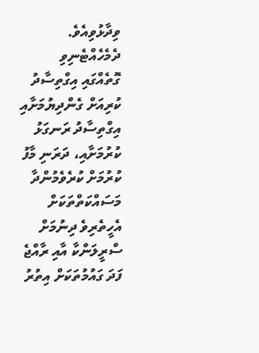ވިދާޅުވިއެވެ.
ދެމެހެއްޓެނިވި ގޮތެއްގައި އިގްތިސާދު ކުރިއަށް ގެންދިޔުމަށާއި އިގްތިސާދު ރަނގަޅު ކުރުމަށާއި، ދަރަނި މާފު ކުރުމަށް ކުރެވެމުންދާ މަސައްކަތްތަކަށް އެހީތެރިވެ ދިނުމަށް ސްރީލަންކާ އާއި ރާއްޖެ ފަދަ ގައުމުތަކަށް އިތުރު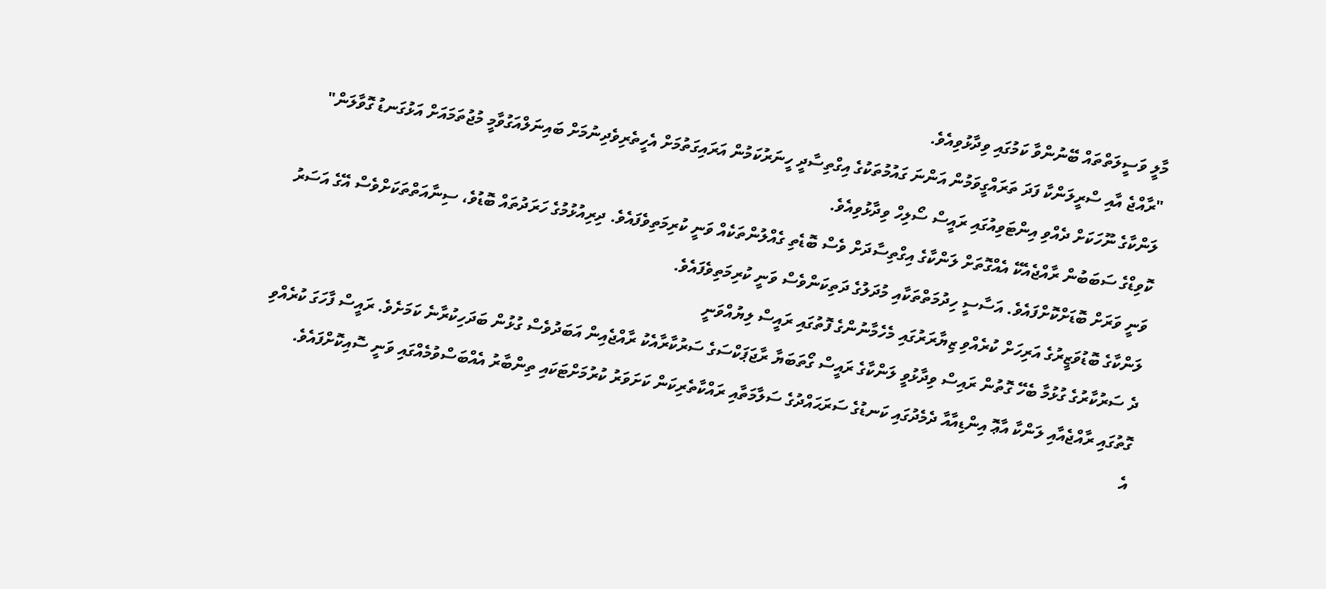މާލީ ވަސީލަތްތައް ބޭނުންވާ ކަމުގައި ވިދާޅުވިއެވެ.
"ރާއްޖެ އާއި ސްރީލަންކާ ފަދަ ތަރައްގީވަމުން އަންނަ ގައުމުތަކުގެ އިގްތިސާދީ ހީނަރުކަމުން އަރައިގަތުމަށް އެހީތެރިވެދިނުމަށް ބައިނަލްއަގުވާމީ މުޖުތަމައަށް އަޅުގަނޑު ގޮވާލަން" ލަންކާގެ ނޫހަކަށް ދެއްވި އިންޓަވިއުގައި ރައީސް ސޯލިހް ވިދާޅުވިއެވެ.
ކޮވިޑްގެ ސަބަބުން ރާއްޖެއެކޭ އެއްގޮތަށް ލަންކާގެ އިގްތިސާދަށް ވެސް ބޮޑެތި ގެއްލުންތަކެއް ވަނީ ކުރިމަތިވެފައެވެ. ދިރިއުޅުމުގެ ހަރަދުތައް ބޮޑުވެ، ސިނާއަތްތަކަށްވެސް އޭގެ އަސަރު ވަނީ ވަރަށް ބޮޑަށްކޮށްފައެވެ. އަސާސީ ހިދުމަތްތަކާއި މުދަލުގެ ދަތިކަންވެސް ވަނީ ކުރިމަތިވެފައެވެ.
ލަންކާގެ ބޮޑުވަޒީރުގެ އަރިހަށް ކުރެއްވި ޒިޔާރަރުގައި މެހެމާނުންގެ ފޮތުގައި ރައީސް ލިޔުއްވަނީ
ދެ ސަރުކާރުގެ ގުޅުމާ ބެހޭ ގޮތުން ރައިސް ވިދާޅުވީ ލަންކާގެ ރައީސް ގޯތަބަޔާ ރާޖަޕަކްސަގެ ސަރުކާރާއެކު ރާއްޖެއިން އަބަދުވެސް ގުޅުން ބަދަހިކުރާނެ ކަމަށެވެ. ރައީސް ފާހަގަ ކުރެއްވި ގޮތުގައި ރާއްޖެއާއި ލަންކާ އާޢޮ އިންޑިއާއާ ދެމެދުގައި ކަނޑުގެ ސަރަޙައްދުގެ ސަލާމަތާއި ރައްކާތެރިކަން ކަށަވަރު ކުރުމަށްޓަކައި ތިންބާރު އެއްބަސްވުމެއްގައި ވަނީ ސޮއިކޮށްފައެވެ.
އެ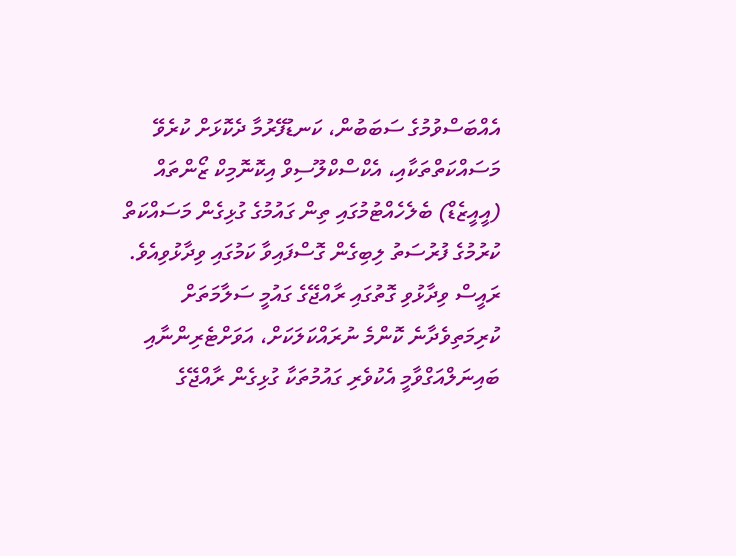އެއްބަސްވުމުގެ ސަބަބުން، ކަނޑުފޭރުމާ ދެކޮޅަށް ކުރެވޭ މަސައްކަތްތަކާއި، އެކްސްކްލޫސިވް އިކޮނޮމިކް ޒޯންތައް (އީއީޒެޑް) ބެލެހެއްޓުމުގައި ތިން ގައުމުގެ ގުޅިގެން މަސައްކަތް ކުރުމުގެ ފުރުސަތު ލިބިގެން ގޮސްފައިވާ ކަމުގައި ވިދާޅުވިއެވެ.
ރައީސް ވިދާޅުވި ގޮތުގައި ރާއްޖޭގެ ގައުމީ ސަލާމަތަށް ކުރިމަތިވެދާނެ ކޮންމެ ނުރައްކަލަކަށް، އަވަށްޓެރިންނާއި ބައިނަލްއަގްވާމީ އެކުވެރި ގައުމުތަކާ ގުޅިގެން ރާއްޖޭގެ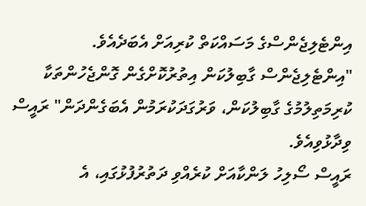އިންޓެލިޖެންސްގެ މަސައްކަތް ކުރިއަށް އެބަދެއެވެ.
"އިންޓެލިޖެންސް ގާބިލުކަން އިތުރުކޮށްގެން ގޮންޖެހުންތަކާ ކުރިމަތިލުމުގެ ގާބިލުކަން، ވަރުގަދަކުރަމުން އެބަގެންދަން" ރައީސް ވިދާޅުވިއެވެ.
ރައީސް ސޯލިހު ލަންކާއަށް ކުރެއްވި ދަތުރުފުޅުގައި، އެ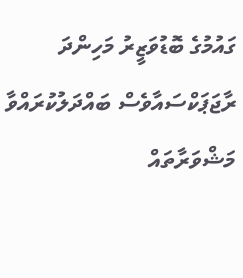ގައުމުގެ ބޮޑުވަޒީރު މަހިންދަ ރާޖަޕަކްސައާވެސް ބައްދަލުކުރައްވާ މަޝްވަރާތައް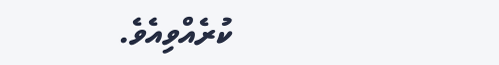ކުރެއްވިއެވެ.